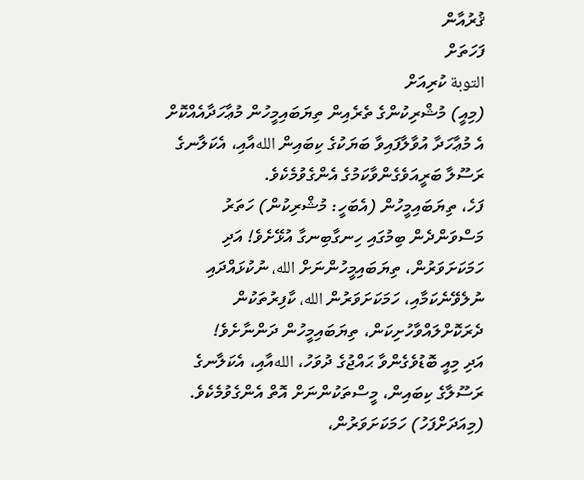ޤުރުއާން
ފަހަތަށް
التوبة ކުރިއަށް
(މިއީ) މުޝްރިކުންގެ ތެރެއިން ތިޔަބައިމީހުން މުޢާހަދާއެއްކޮށް އެ މުޢާހަދާ އުވާލާފައިވާ ބަޔަކުގެ ކިބައިން اللهއާއި، އެކަލާނގެ ރަސޫލާ ބަރީއަވެގެންވާކަމުގެ އެންގެވުމެކެވެ.
ފަހެ، ތިޔަބައިމީހުން (އެބަހީ: މުޝްރިކުން) ހަތަރު މަސްވަންދެން ބިމުގައި ހިނގާބިނގާ އުޅޭށެވެ! އަދި ހަމަކަށަވަރުން، ތިޔަބައިމީހުންނަށް الله، ނުކުޅައްދައި ނުލެވޭނެކަމާއި، ހަމަކަށަވަރުން الله، ކާފިރުތަކުން ދެރަކޮށްލައްވާހުށިކަން، ތިޔަބައިމީހުން ދަންނާށެވެ!
އަދި މިއީ ބޮޑުވެގެންވާ ޙައްޖުގެ ދުވަހު، اللهއާއި، އެކަލާނގެ ރަސޫލާގެ ކިބައިން، މީސްތަކުންނަށް އޮތް އެންގެވުމެކެވެ. (މިއަދަށްފަހު) ހަމަކަށަވަރުން،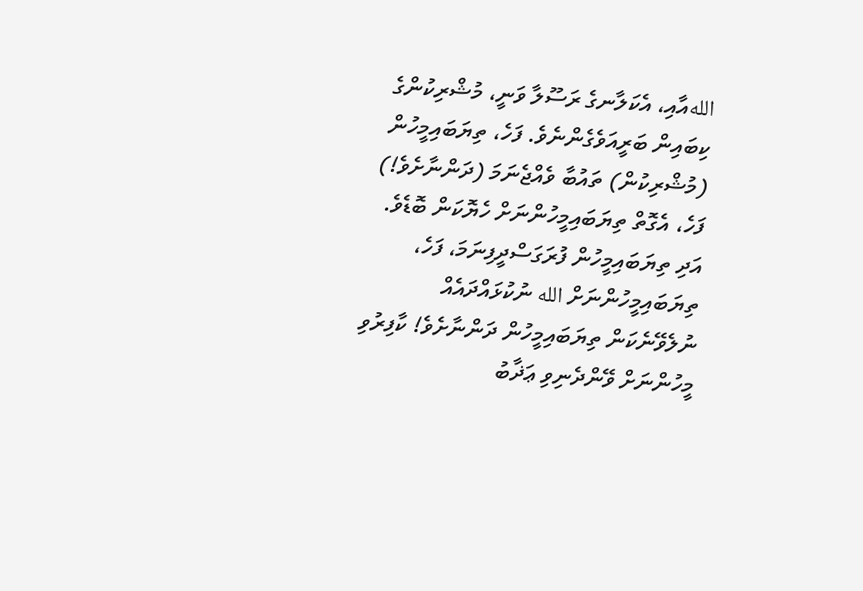اللهއާއި، އެކަލާނގެ ރަސޫލާ ވަނީ، މުޝްރިކުންގެ ކިބައިން ބަރީއަވެގެންނެވެ. ފަހެ، ތިޔަބައިމީހުން (މުޝްރިކުން) ތައުބާ ވެއްޖެނަމަ (ދަންނާށެވެ!) ފަހެ، އެގޮތް ތިޔަބައިމީހުންނަށް ހެޔޮކަން ބޮޑެވެ. އަދި ތިޔަބައިމީހުން ފުރަގަސްދީފިނަމަ، ފަހެ، ތިޔަބައިމީހުންނަށް الله ނުކުޅައްދައެއް ނުލެވޭނެކަން ތިޔަބައިމީހުން ދަންނާށެވެ! ކާފިރުވި މީހުންނަށް ވޭންދެނިވި ޢަޛާބު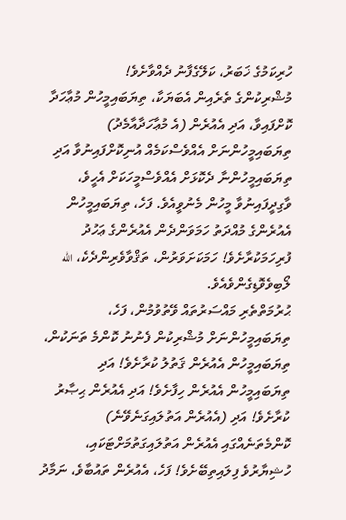ހުރިކަމުގެ ޚަބަރު، ކަލޭގެފާނު ދެއްވާށެވެ!
މުޝްރިކުންގެ ތެރެއިން އެބަޔަކާ، ތިޔަބައިމީހުން މުޢާހަދާ ކޮށްފައިވާ، އަދި އެއުރެން (އެ މުޢާހަދާއާމެދު) ތިޔަބައިމީހުންނަށް އެއްވެސްކަމެއް އުނިކޮށްފައިނުވާ އަދި ތިޔަބައިމީހުންނާ ދެކޮޅަށް އެއްވެސްމީހަކަށް އެހީވެ، ވާގިދީފައިނުވާ މީހުން މެނުވީއެވެ. ފަހެ، ތިޔަބައިމީހުން އެއުރެންގެ މުއްދަތު ހަމަވަންދެން އެއުރެންގެ ޢަހުދު ފުރިހަމަކުރާށެވެ! ހަމަކަށަވަރުން، ތަޤްވާވެރިންދެކެ، الله ލޯބިވެވޮޑިގެންވެއެވެ.
ޙުރުމަތްތެރި މައްސަރުތައް ވޭތުވުމުން، ފަހެ، ތިޔަބައިމީހުންނަށް މުޝްރިކުން ފެނުނު ކޮންމެ ތަނަކުން، ތިޔަބައިމީހުން އެއުރެން ޤަތުލު ކުރާށެވެ! އަދި ތިޔަބައިމީހުން އެއުރެން ހިފާށެވެ! އަދި އެއުރެން ޙިޞާރު ކުރާށެވެ! އަދި (އެއުރެން އަތުލައިގަނެވޭނެ) ކޮންމެތަނެއްގައި އެއުރެން އަތުލައިގަތުމަށްޓަކައި، ހުޝިޔާރުވެ ފިލައިތިބޭށެވެ! ފަހެ، އެއުރެން ތައުބާވެ، ނަމާދު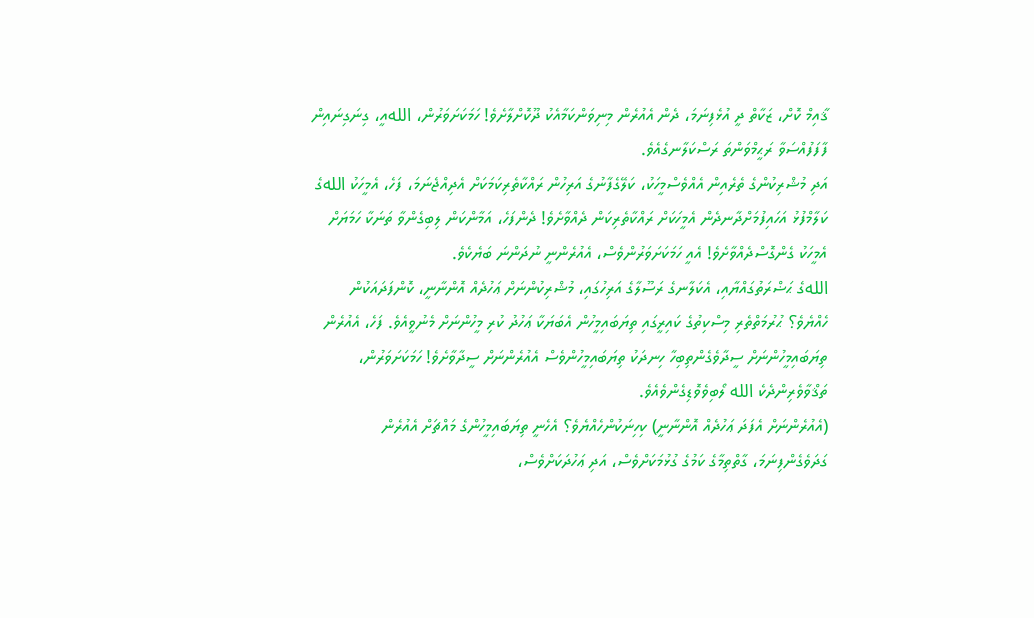ޤާއިމް ކޮށް، ޒަކާތް ދީ އުޅެފިނަމަ، ދެން އެއުރެން މިނިވަންކަމާއެކު ދޫކޮށްލާށެވެ! ހަމަކަށަވަރުން، اللهއީ، ގިނަގިނައިން ފާފަފުއްސަވާ ރަޙީމްވަންތަ ރަސްކަލާނގެއެވެ.
އަދި މުޝްރިކުންގެ ތެރެއިން އެއްވެސްމީހަކު، ކަލޭގެފާނުގެ އަރިހުން ރައްކާތެރިކަމަކަށް އެދިއްޖެނަމަ، ފަހެ، އެމީހަކު اللهގެ ކަލާމްފުޅު އަހައިފުމަށްދާނދެން އެމީހަކަށް ރައްކާތެރިކަން ދެއްވާށެވެ! ދެންފަހެ، އަމާންކަން ލިބިގެންވާ ތަނަކާ ހަމަޔަށް އެމީހަކު ގެންގޮސްދެއްވާށެވެ! އެއީ ހަމަކަށަވަރުންވެސް، އެއުރެންނީ ނުދަންނަ ބަޔެކެވެ.
اللهގެ ޙަޟްރަތުގައްޔާއި، އެކަލާނގެ ރަސޫލާގެ އަރިހުގައި، މުޝްރިކުންނަށް ޢަހުދެއް އޮންނާނީ، ކޮންފަދައަކުން ހެއްޔެވެ؟ ޙުރުމަތްތެރި މިސްކިތުގެ ކައިރީގައި ތިޔަބައިމީހުން އެބަޔަކާ ޢަހުދު ކުރި މީހުންނަށް މެނުވީއެވެ. ފަހެ، އެއުރެން ތިޔަބައިމީހުންނަށް ސީދާވެގެންތިބިހާ ހިނދަކު ތިޔަބައިމީހުންވެސް އެއުރެންނަށް ސީދާވާށެވެ! ހަމަކަށަވަރުން، ތަޤްވާވެރިންދެކެ الله ލޯބިވެވޮޑިގެންވެއެވެ.
(އެއުރެންނަށް އެފަދަ ޢަހުދެއް އޮންނާނީ) ކިހިނަކުންހެއްޔެވެ؟ އެހެނީ ތިޔަބައިމީހުންގެ މައްޗަށް އެއުރެން ގަދަވެގެންފިނަމަ، ގާތްތިމާގެ ކަމުގެ ގުޅުމަކަށްވެސް، އަދި ޢަހުދަކަށްވެސް،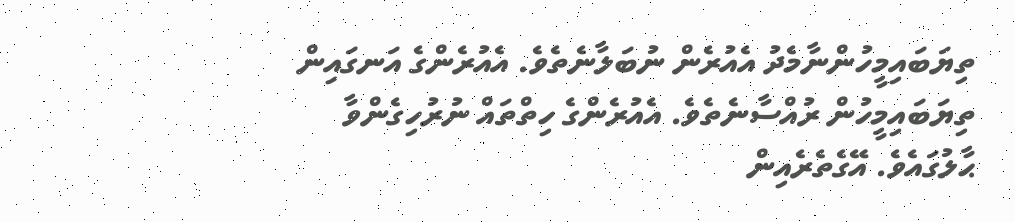ތިޔަބައިމީހުންނާމެދު އެއުރެން ނުބަލާނެތެވެ. އެއުރެންގެ އަނގައިން ތިޔަބައިމީހުން ރުއްސާނެތެވެ. އެއުރެންގެ ހިތްތައް ނުރުހިގެންވާ ޙާލުގައެވެ. އޭގެތެރެއިން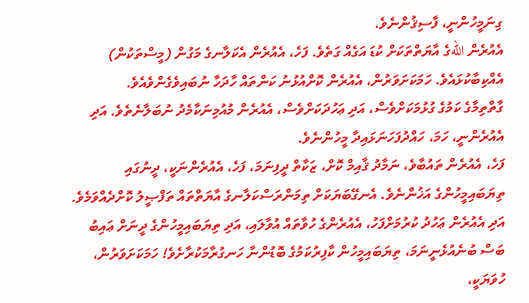ގިނަމީހުންނީ، ފާސިޤުންނެވެ.
އެއުރެން اللهގެ އާޔަތްތަކަށް ކުޑަ އަގެއް ގަތެވެ. ފަހެ، އެއުރެން އެކަލާނގެ މަގުން (މީސްތަކުން) އެއްކިބާކުޅައެވެ. ހަމަކަށަވަރުން، އެއުރެން ކޮށްއުޅުނު ކަންތައް ހާދަހާ ނުބައިވެގެންވެއެވެ.
ގާތްތިމާގެ ކަމުގެ ގުޅުމަކަށްވެސް، އަދި ޢަހުދަކަށްވެސް، އެއުރެން މުއުމިނަކާމެދު ނުބަލާނެތެވެ. އަދި އެއުރެންނީ، ހަމަ، ހައްދުފަހަނަޅައިދާ މީހުންނެވެ.
ފަހެ، އެއުރެން ތައުބާވެ، ނަމާދު ޤާއިމް ކޮށް، ޒަކާތް ދީފިނަމަ، ފަހެ، އެއުރެންނަކީ، ދީނުގައި ތިޔަބައިމީހުންގެ އަޚުންނެވެ. އެނގޭބަޔަކަށް ތިމަންރަސްކަލާނގެ އާޔަތްތައް ތަފްޞީލު ކޮށްދެއްވަމެވެ.
އަދި އެއުރެން ޢަހުދު ކުރުމަށްފަހު، އެއުރެންގެ ހުވާތައް އުވާލައި، އަދި ތިޔަބައިމީހުންގެ ދީނަށް ޢައިބު ބަސް ބުނެއުޅެނީނަމަ، ތިޔަބައިމީހުން ކާފިރުކަމުގެ ބޮޑުންނާ ހަނގުރާމަކުރާށެވެ! ހަމަކަށަވަރުން، ހުވަޔަކީ،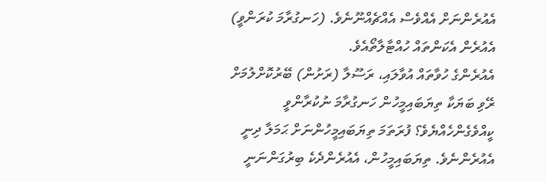އެއުރެންނަށް އެއްވެސް އެއްޗެއްނޫނެވެ. (ހަނގުރާމަ ކުރަންވީ) އެއުރެން އެކަންތައް ހުއްޓާލާތޯއެވެ.
އެއުރެންގެ ހުވާތައް އުވާލައި، ރަސޫލާ (ރަށުން) ބޭރުކޮށްލުމަށް ރޭވި ބަޔަކާ ތިޔަބައިމީހުން ހަނގުރާމަ ނުކުރާންވީ ކީއްވެގެންހެއްޔެވެ؟ ފުރަތަމަ ތިޔަބައިމީހުންނަށް ޙަމަލާ ދިނީ އެއުރެންނެވެ. ތިޔަބައިމީހުން، އެއުރެންދެކެ ބިރުގަންނަނީ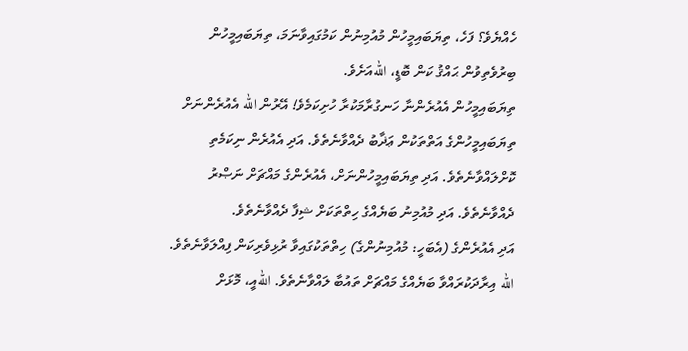ހެއްޔެވެ؟ ފަހެ، ތިޔަބައިމީހުން މުއުމިނުން ކަމުގައިވާނަމަ، ތިޔަބައިމީހުން ބިރުވެތިވުން ޙައްޤު ކަން ބޮޑީ، اللهއަށެވެ.
ތިޔަބައިމީހުން އެއުރެންނާ ހަނގުރާމަކުރާ ހުށިކަމެވެ! އޭރުން الله އެއުރެންނަށް ތިޔަބައިމީހުންގެ އަތްތަކުން ޢަޛާބު ދެއްވާނެތެވެ. އަދި އެއުރެން ނިކަމެތި ކޮށްލައްވާނެތެވެ. އަދި ތިޔަބައިމީހުންނަށް، އެއުރެންގެ މައްޗަށް ނަޞްރު ދެއްވާނެތެވެ. އަދި މުއުމިނު ބަޔެއްގެ ހިތްތަކަށް ޝިފާ ދެއްވާނެތެވެ.
އަދި އެއުރެންގެ (އެބަހީ: މުއުމިނުންގެ) ހިތްތަކުގައިވާ ރުޅިވެރިކަން ފިއްލަވާނެތެވެ. الله އިރާދަކުރައްވާ ބަޔެއްގެ މައްޗަށް ތައުބާ ލައްވާނެތެވެ. اللهއީ، މޮޅަށް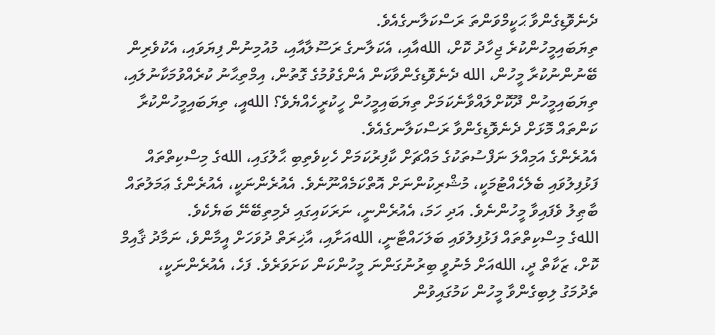ދެނެވޮޑިގެންވާ ޙަކީމްވަންތަ ރަސްކަލާނގެއެވެ.
ތިޔަބައިމީހުންކުރެ ޖިހާދު ކޮށް، اللهއާއި، އެކަލާނގެ ރަސޫލާއާއި، މުއުމިނުން ފިޔަވައި، އެކުވެރިން ބޭނުންނުކުރާ މީހުން، الله ދެނެވޮޑިގެންވާކަން އެންގެވުމުގެ ގޮތުން، އިމްތިޙާނު ކުރެއްވުމަކާނުލައި، ތިޔަބައިމީހުން ދޫކޮށްލައްވާނެކަމަށް ތިޔަބައިމީހުން ހީކުރީހެއްޔެވެ؟ اللهއީ، ތިޔަބައިމީހުންކުރާ ކަންތައް މޮޅަށް ދެނެވޮޑިގެންވާ ރަސްކަލާނގެއެވެ.
އެއުރެންގެ އަމިއްލަ ނަފްސުތަކުގެ މައްޗަށް ކާފިރުކަމަށް ހެކިވެތިބި ޙާލުގައި، اللهގެ މިސްކިތްތައް ފަޅުފިލުވައި ބެލެހެއްޓުމަކީ، މުޝްރިކުންނަށް އޮތްކަމެއްނޫނެވެ. އެއުރެންނަކީ، އެއުރެންގެ ޢަމަލުތައް ބާޠިލު ވެފައިވާ މީހުންނެވެ. އަދި ހަމަ، އެއުރެންނީ، ނަރަކައިގައި ދެމިތިބޭނޭ ބަޔެކެވެ.
اللهގެ މިސްކިތްތައް ފަޅުފިލުވައި ބަލަހައްޓާނީ، اللهއަށާއި، އާޚިރަތް ދުވަހަށް އީމާންވެ، ނަމާދު ޤާއިމް ކޮށް، ޒަކާތް ދީ، اللهއަށް މެނުވީ ބިރުނުގަންނަ މީހުންކަން ކަށަވަރެވެ. ފަހެ، އެއުރެންނަކީ، ތެދުމަގު ލިބިގެންވާ މީހުން ކަމުގައިވުން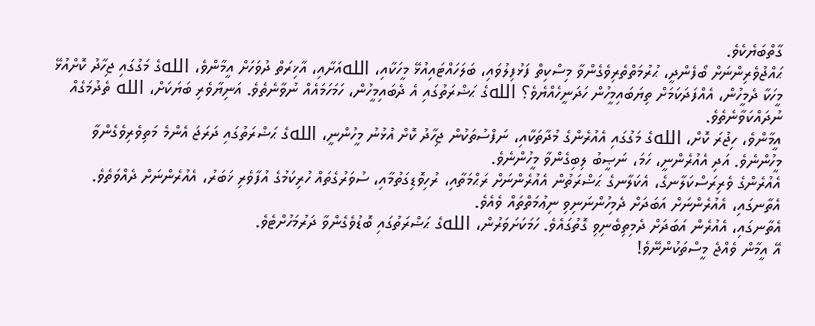ގާތްބަޔެކެވެ.
ޙައްޖުވެރިންނަށް ބޯފެންދީ، ޙުރުމަތްތެރިވެގެންވާ މިސްކިތް ފަޅުފިލުވައި، ބަލަހައްޓައިއުޅޭ މީހަކާއި، اللهއަށާއި، އާޚިރަތް ދުވަހަށް އީމާންވެ، اللهގެ މަގުގައި ޖިހާދު ކޮށްއުޅޭ މީހަކާ ދެމީހުން، އެއްފަދަކަމަށް ތިޔަބައިމީހުން ހަދަނީހެއްޔެވެ؟ اللهގެ ޙަޟްރަތުގައި އެ ދެބައިމީހުން، ހަމަހަމައެއް ނުވާނެތެވެ. އަނިޔާވެރި ބަޔަކަށް، الله ތެދުމަގެއް ނުދައްކަވާނެތެވެ.
އީމާންވެ، ހިޖުރަ ކޮށް، اللهގެ މަގުގައި އެއުރެންގެ މުދާތަކާއި، ނަފްސުތަކުން ޖިހާދު ކޮށް އުޅުނު މީހުންނީ، اللهގެ ޙަޟްރަތުގައި ދަރަޖަ އެންމެ މަތިވެރިވެގެންވާ މީހުންނެވެ. އަދި އެއުރެންނީ، ހަމަ، ނަޞީބު ލިބިގެންވާ މީހުންނެވެ.
އެއުރެންގެ ވެރިރަސްކަލާނގެ، އެކަލާނގެ ޙަޟްރަތުން އެއުރެންނަށް ރަޙްމަތާއި، ރުހިވޮޑިގަތުމާއި، ސުވަރުގެތައް ހުރިކަމުގެ އުފާވެރި ޚަބަރު، އެއުރެންނަށް ދެއްވަތެވެ. އެތާނގައި، އެއުރެންނަށް އަބަދަށް ދެމިހުންނަނިވި ނިޢުމަތްތައް ވެއެވެ.
އެތާނގައި، އެއުރެން އަބަދަށް ދެމިތިބެނިވި ގޮތުގައެވެ. ހަމަކަށަވަރުން، اللهގެ ޙަޟްރަތުގައި ބޮޑުވެގެންވާ ދަރުމަހުށްޓެވެ.
އޭ އީމާން ވެއްޖެ މީސްތަކުންނޭވެ!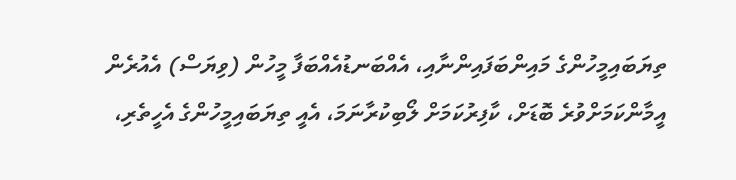ތިޔަބައިމީހުންގެ މައިންބަފައިންނާއި، އެއްބަނޑުއެއްބަފާ މީހުން (ވިޔަސް) އެއުރެން އީމާންކަމަށްވުރެ ބޮޑަށް، ކާފިރުކަމަށް ލޯބިކުރާނަމަ، އެއީ ތިޔަބައިމީހުންގެ އެހީތެރި،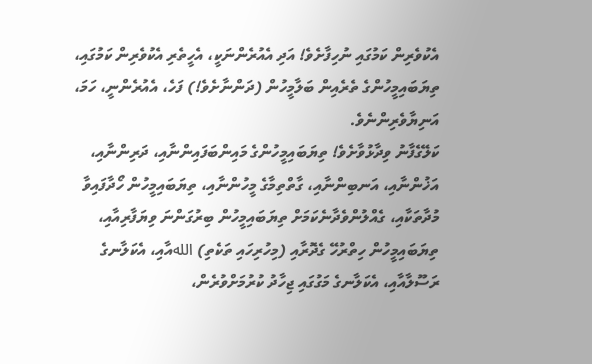އެކުވެރިން ކަމުގައި ނުހިފާށެވެ! އަދި އެއުރެންނަކީ، އެހީތެރި އެކުވެރިން ކަމުގައި، ތިޔަބައިމީހުންގެ ތެރެއިން ބަލާމީހުން (ދަންނާށެވެ!) ފަހެ، އެއުރެންނީ، ހަމަ، އަނިޔާވެރިންނެވެ.
ކަލޭގެފާނު ވިދާޅުވާށެވެ! ތިޔަބައިމީހުންގެ މައިންބަފައިންނާއި، ދަރިންނާއި، އަޚުންނާއި، އަނބިންނާއި، ގާތްތިމާގެ މީހުންނާއި، ތިޔަބައިމީހުން ހޯދާފައިވާ މުދާތަކާއި، ގެއްލުންވެދާނެކަމަށް ތިޔަބައިމީހުން ބިރުގަންނަ ވިޔަފާރިއާއި، ތިޔަބައިމީހުން ހިތްރުހޭ ގެދޮރާއި (މިހުރިހައި ތަކެތި) اللهއާއި، އެކަލާނގެ ރަސޫލާއާއި، އެކަލާނގެ މަގުގައި ޖިހާދު ކުރުމަށްވުރެން،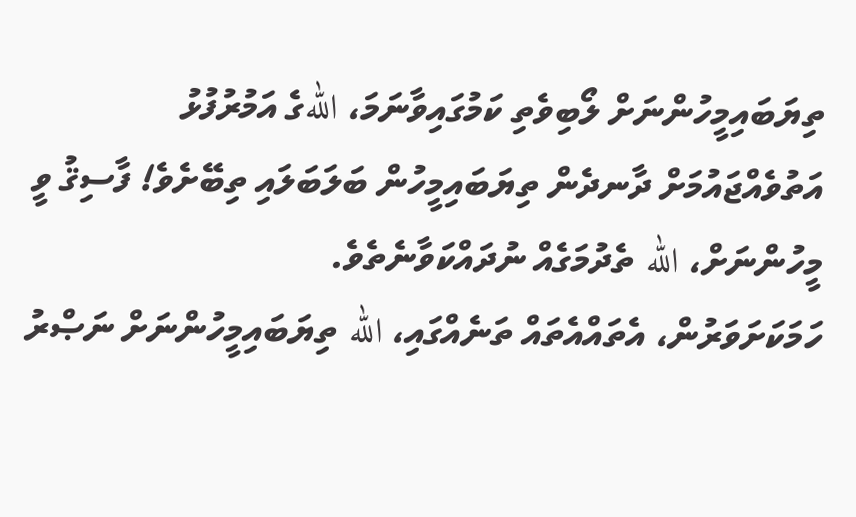ތިޔަބައިމީހުންނަށް ލޯބިވެތި ކަމުގައިވާނަމަ، اللهގެ އަމުރުފުޅު އަތުވެއްޖައުމަށް ދާނދެން ތިޔަބައިމީހުން ބަލަބަލައި ތިބޭށެވެ! ފާސިޤު ވީ މީހުންނަށް، الله ތެދުމަގެއް ނުދައްކަވާނެތެވެ.
ހަމަކަށަވަރުން، އެތައްއެތައް ތަނެއްގައި، الله ތިޔަބައިމީހުންނަށް ނަޞްރު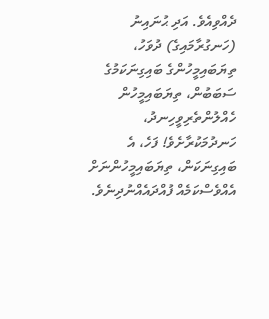ދެއްވިއެވެ. އަދި ޙުނައިނު (ހަނގުރާމައިގެ) ދުވަހު، ތިޔަބައިމީހުންގެ ބައިގިނަކަމުގެ ސަބަބުން، ތިޔަބައިމީހުން ހެއްލުންތެރިވީހިނދު، ހަނދުމަކުރާށެވެ! ފަހެ، އެ ބައިގިނަކަން، ތިޔަބައިމީހުންނަށް އެއްވެސްކަމެއް ފުއްދައެއްނުދިނެވެ.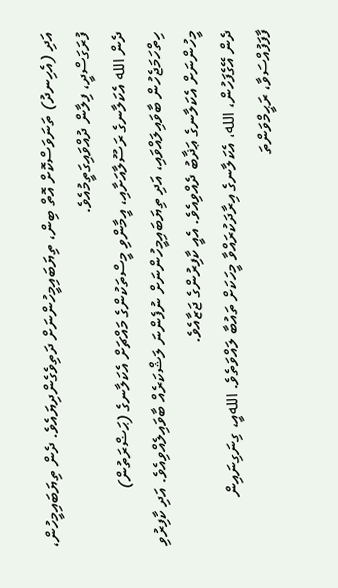އަދި (އެހިނދު) ތަނަވަސްކޮށް އޮތް ބިން، ތިޔަބައިމީހުންނަށް ދަތިވެގެންދިޔައެވެ. ދެން ތިޔަބައިމީހުން، ފުރަގަސްދީ، ފިލާން ދުއްވައިގަތީމުއެވެ.
ދެން الله އެކަލާނގެ ރަސޫލާއަށާއި، އީމާންވި މީސްތަކުންގެ މައްޗަށް އެކަލާނގެ (ޙަޟްރަތުން) ހިތްހަމަޖެހުން ބާވައިލައްވައި، އަދި ތިޔަބައިމީހުންނަށް ނުފެންނަ ލަޝްކަރެއް ބާވައިލެއްވިއެވެ. އަދި ކާފިރުވި މީހުންނަށް އެކަލާނގެ ޢަޛާބު ދެއްވިއެވެ. އެއީ ކާފިރުންގެ ޖަޒާއެވެ.
ދެން އޭގެފަހުން، الله، އެކަލާނގެ އިރާދަކުރައްވާ މީހަކަށް ތައުބާ ލައްވަތެވެ. اللهއީ، ގިނަގިނައިން ފާފަފުއްސަވާ، ރަޙީމްވަންތަ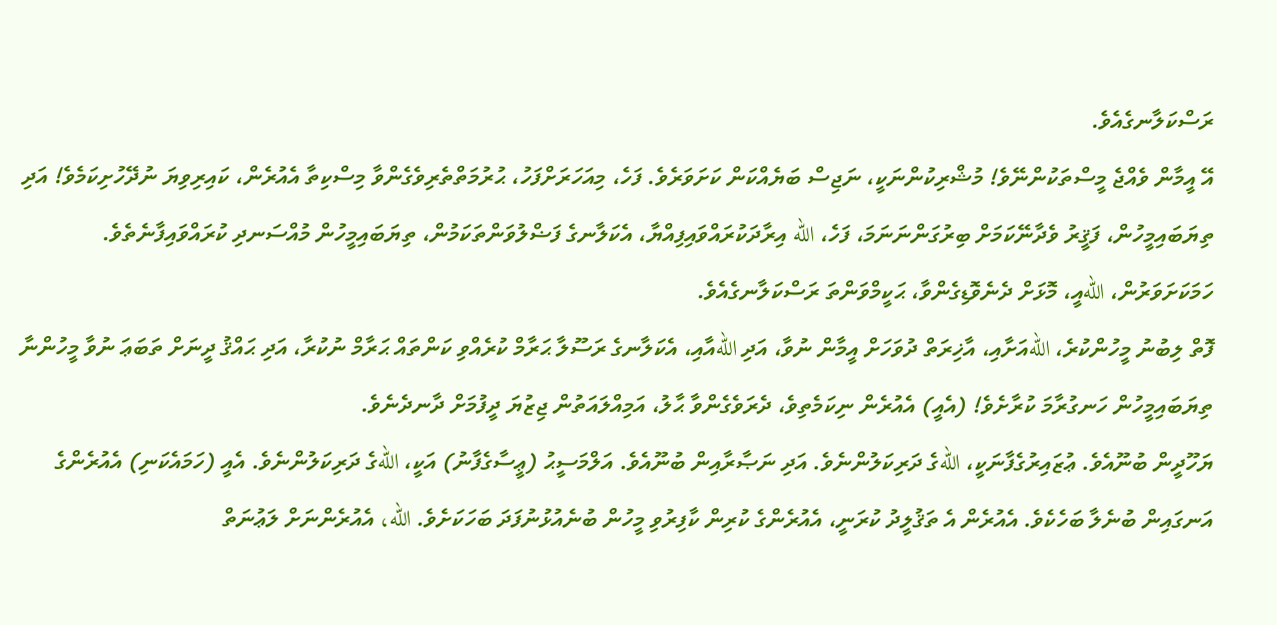ރަސްކަލާނގެއެވެ.
އޭ އީމާން ވެއްޖެ މީސްތަކުންނޭވެ! މުޝްރިކުންނަކީ، ނަޖިސް ބަޔެއްކަން ކަށަވަރެވެ. ފަހެ، މިއަހަރަށްފަހު، ޙުރުމަތްތެރިވެގެންވާ މިސްކިތާ އެއުރެން، ކައިރިވިޔަ ނުދޭހުށިކަމެވެ! އަދި ތިޔަބައިމީހުން، ފަޤީރު ވެދާނޭކަމަށް ބިރުގަންނަނަމަ، ފަހެ، الله އިރާދަކުރައްވައިފިއްޔާ، އެކަލާނގެ ފަޟްލުވަންތަކަމުން، ތިޔަބައިމީހުން މުއްސަނދި ކުރައްވައިފާނެތެވެ. ހަމަކަށަވަރުން، اللهއީ، މޮޅަށް ދެނެވޮޑިގެންވާ، ޙަކީމްވަންތަ ރަސްކަލާނގެއެވެ.
ފޮތް ލިބުނު މީހުންކުރެ، اللهއަށާއި، އާޚިރަތް ދުވަހަށް އީމާން ނުވާ، އަދި اللهއާއި، އެކަލާނގެ ރަސޫލާ ޙަރާމް ކުރެއްވި ކަންތައް ޙަރާމް ނުކުރާ، އަދި ޙައްޤު ދީނަށް ތަބަޢަ ނުވާ މީހުންނާ ތިޔަބައިމީހުން ހަނގުރާމަ ކުރާށެވެ! (އެއީ) އެއުރެން ނިކަމެތިވެ، ދެރަވެގެންވާ ޙާލު، އަމިއްލައަތުން ޖިޒުޔަ ދީފުމަށް ދާނދެނެވެ.
ޔަހޫދީން ބުނޫއެވެ. ޢުޒައިރުގެފާނަކީ، اللهގެ ދަރިކަލުންނެވެ. އަދި ނަޞާރާއިން ބުނޫއެވެ. އަލްމަސީޙު (ޢީސާގެފާނު) އަކީ، اللهގެ ދަރިކަލުންނެވެ. އެއީ (ހަމައެކަނި) އެއުރެންގެ އަނގައިން ބުނެލާ ބަހެކެވެ. އެއުރެން އެ ތަޤުލީދު ކުރަނީ، އެއުރެންގެ ކުރިން ކާފިރުވި މީހުން ބުނެއުޅުނުފަދަ ބަހަކަށެވެ. الله، އެއުރެންނަށް ލަޢުނަތް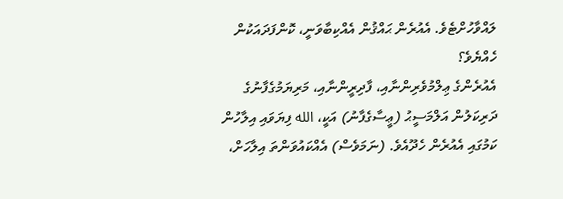ލައްވާހުށްޓެވެ. އެއުރެން ޙައްޤުން އެއްކިބާވަނީ، ކޮންފަދައަކުން ހެއްޔެވެ؟
އެއުރެންގެ ޢިލްމުވެރިންނާއި، ފާދިރީންނާއި، މަރިޔަމުގެފާނުގެ ދަރިކަލުން އަލްމަސީޙު (ޢީސާގެފާނު) އަކީ، الله ފިޔަވައި އިލާހުން ކަމުގައި އެއުރެން ހެދޫއެވެ. (ނަމަވެސް) އެއްކައުވަންތަ އިލާހަށް،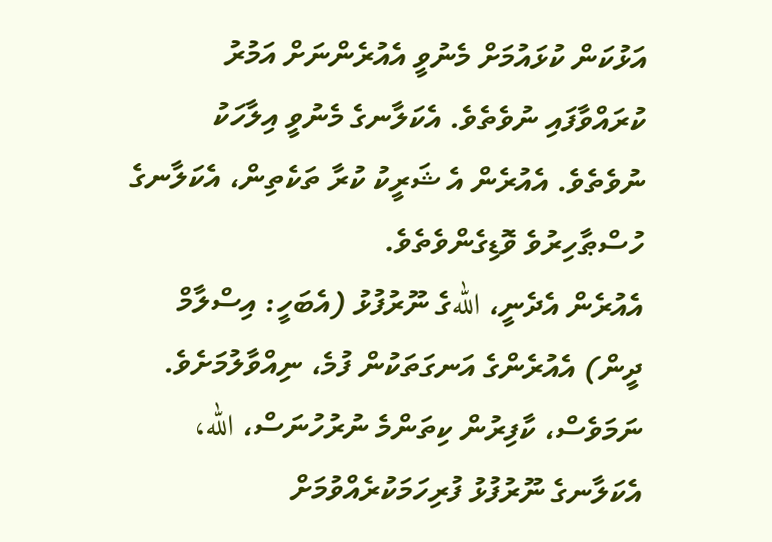އަޅުކަން ކުޅައުމަށް މެނުވީ އެއުރެންނަށް އަމުރު ކުރައްވާފައި ނުވެތެވެ. އެކަލާނގެ މެނުވީ އިލާހަކު ނުވެތެވެ. އެއުރެން އެ ޝަރީކު ކުރާ ތަކެތިން، އެކަލާނގެ ހުސްޠާހިރުވެ ވޮޑިގެންވެތެވެ.
އެއުރެން އެދެނީ، اللهގެ ނޫރުފުޅު (އެބަހީ: އިސްލާމް ދީން) އެއުރެންގެ އަނގަތަކުން ފުމެ، ނިއްވާލުމަށެވެ. ނަމަވެސް، ކާފިރުން ކިތަންމެ ނުރުހުނަސް، الله، އެކަލާނގެ ނޫރުފުޅު ފުރިހަމަކުރެއްވުމަށް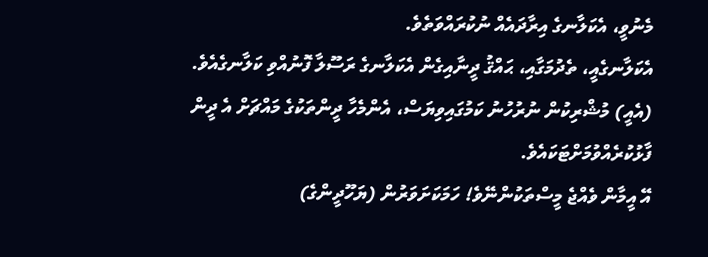މެނުވީ، އެކަލާނގެ އިރާދައެއް ނުކުރައްވަތެވެ.
އެކަލާނގެއީ، ތެދުމަގާއި، ޙައްޤު ދީނާއިގެން އެކަލާނގެ ރަސޫލާ ފޮނުއްވި ކަލާނގެއެވެ. (އެއީ) މުޝްރިކުން ނުރުހުނު ކަމުގައިވިޔަސް، އެންމެހާ ދީންތަކުގެ މައްޗަށް އެ ދީން ފާޅުކުރެއްވުމަށްޓަކައެވެ.
އޭ އީމާން ވެއްޖެ މީސްތަކުންނޭވެ! ހަމަކަށަވަރުން (ޔަހޫދީންގެ)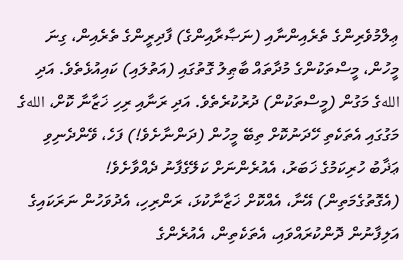ޢިލްމުވެރިންގެ ތެރެއިންނާއި (ނަޞާރާއިންގެ) ފާދިރީންގެ ތެރެއިން، ގިނަ މީހުން، މީސްތަކުންގެ މުދާތައް ބާޠިލު ގޮތުގައި (އަތުލައި) ކައިއުޅެތެވެ. އަދި اللهގެ މަގުން (މީސްތަކުން) ދުރުކުރެތެވެ. އަދި ރަނާއި ރިހި ޚަޒާނާ ކޮށް، اللهގެ މަގުގައި އެތަކެތި ހޭދަނުކޮށް ތިބޭ މީހުން (ދަންނާށެވެ!) ފަހެ، ވޭންދެނިވި ޢަޛާބު ހުރިކަމުގެ ޚަބަރު، އެއުރެންނަށް ކަލޭގެފާނު ދެއްވާށެވެ!
(އެގޮތުގެމަތިން) އޭނާ، އެއްކޮށް ޚަޒާނާކުޅަ، ރަންރިހި، އެދުވަހުން ނަރަކައިގެ އަލިފާނުން ދޮންކުރައްވައި، އެތަކެތިން، އެއުރެންގެ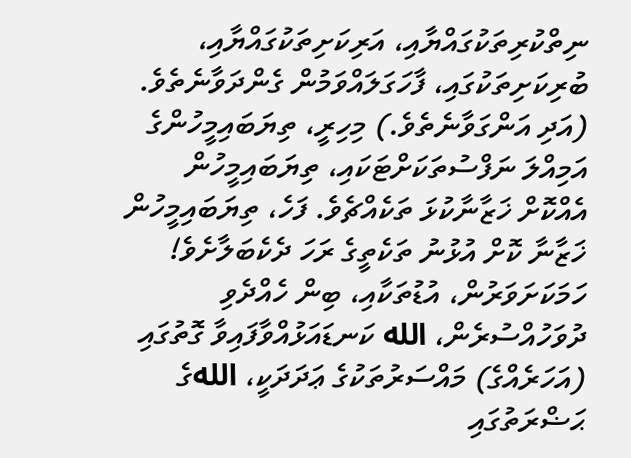ނިތްކުރިތަކުގައްޔާއި، އަރިކަށިތަކުގައްޔާއި، ބުރިކަށިތަކުގައި، ފާހަގަލައްވަމުން ގެންދަވާނެތެވެ. (އަދި އަންގަވާނެތެވެ.) މިހިރީ، ތިޔަބައިމީހުންގެ އަމިއްލަ ނަފްސުތަކަށްޓަކައި، ތިޔަބައިމީހުން އެއްކޮށް ޚަޒާނާކުޅަ ތަކެއްޗެވެ. ފަހެ، ތިޔަބައިމީހުން ޚަޒާނާ ކޮށް އުޅުނު ތަކެތީގެ ރަހަ ދެކެބަލާށެވެ!
ހަމަކަށަވަރުން، އުޑުތަކާއި، ބިން ހެއްދެވި ދުވަހުއްސުރެން، الله ކަނޑައަޅުއްވާފައިވާ ގޮތުގައި (އަހަރެއްގެ) މައްސަރުތަކުގެ ޢަދަދަކީ، اللهގެ ޙަޟްރަތުގައި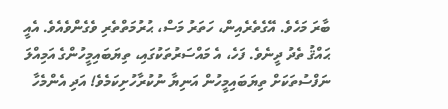ބާރަ މަހެވެ. އޭގެތެރެއިން، ހަތަރު މަސް، ޙުރުމަތްތެރި ވެގެންވެއެވެ. އެއީ ޙައްޤު ތެދު ދީނެވެ. ފަހެ، އެ މައްސަރުތަކުގައި، ތިޔަބައިމީހުންގެ އަމިއްލަ ނަފްސުތަކަށް ތިޔަބައިމީހުން އަނިޔާ ނުކުރާހުށިކަމެވެ! އަދި އެންމެހާ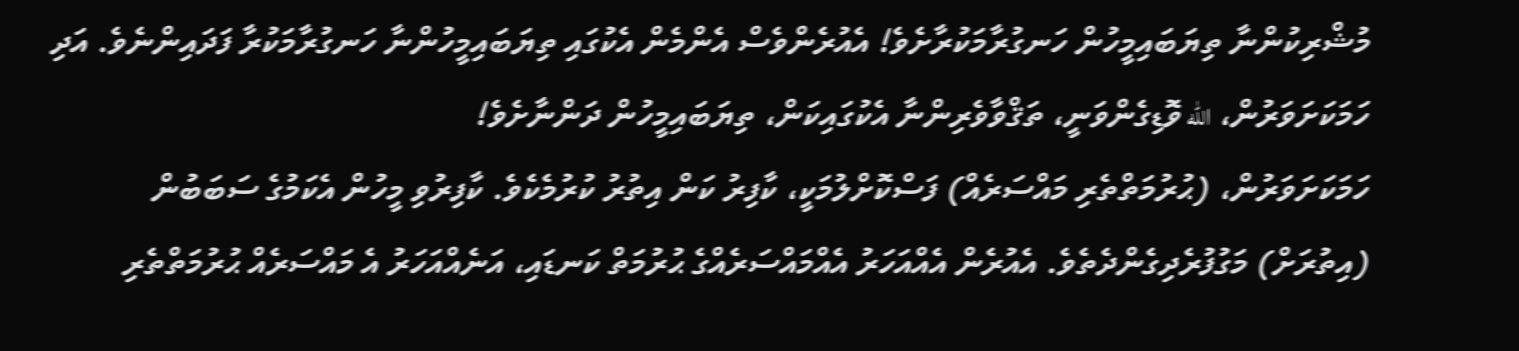މުޝްރިކުންނާ ތިޔަބައިމީހުން ހަނގުރާމަކުރާށެވެ! އެއުރެންވެސް އެންމެން އެކުގައި ތިޔަބައިމީހުންނާ ހަނގުރާމަކުރާ ފަދައިންނެވެ. އަދި ހަމަކަށަވަރުން، الله ވޮޑިގެންވަނީ، ތަޤްވާވެރިންނާ އެކުގައިކަން، ތިޔަބައިމީހުން ދަންނާށެވެ!
ހަމަކަށަވަރުން، (ޙުރުމަތްތެރި މައްސަރެއް) ފަސްކޮށްލުމަކީ، ކާފިރު ކަން އިތުރު ކުރުމެކެވެ. ކާފިރުވި މީހުން އެކަމުގެ ސަބަބުން (އިތުރަށް) މަގުފުރެދިގެންދެތެވެ. އެއުރެން އެއްއަހަރު އެއްމައްސަރެއްގެ ޙުރުމަތް ކަނޑައި، އަނެއްއަހަރު އެ މައްސަރެއް ޙުރުމަތްތެރި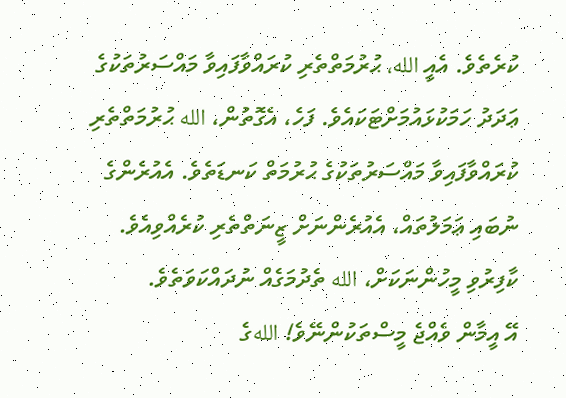ކުރެތެވެ. އެއީ الله، ޙުރުމަތްތެރި ކުރައްވާފައިވާ މައްސަރުތަކުގެ ޢަދަދު ހަމަކުޅައުމަށްޓަކައެވެ. ފަހެ، އެގޮތުން، الله ޙުރުމަތްތެރި ކުރައްވާފައިވާ މައްސަރުތަކުގެ ޙުރުމަތް ކަނޑަތެވެ. އެއުރެންގެ ނުބައި ޢަމަލުތައް، އެއުރެންނަށް ޒީނަތްތެރި ކުރެއްވިއެވެ. ކާފިރުވި މީހުންނަކަށް، الله ތެދުމަގެއް ނުދައްކަވަތެވެ.
އޭ އީމާން ވެއްޖެ މީސްތަކުންނޭވެ! اللهގެ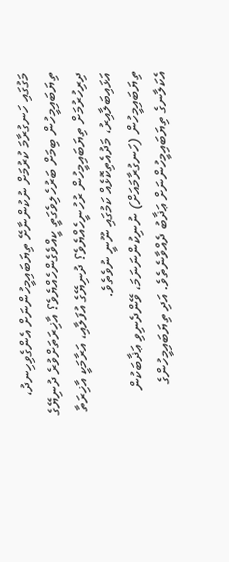މަގުގައި ހަނގުރާމަ ކުރުމަށް ނުކުންނާށޭ ތިޔަބައިމީހުންނަށް އެންގެވިހިނދު، ތިޔަބައިމީހުން ބިމަށް ބަރުހެލިވެގަތީ ކީއްވެގެންހެއްޔެވެ؟ އާޚިރަތަށްވުރެ ދުނިޔޭގެ ދިރިހުރުމަށް ތިޔަބައިމީހުން ރުހުނީހެއްޔެވެ؟ ދުނިޔޭގެ އުފަލާއި، އަރާމަކީ އާޚިރަތާ އަޅައިބަލާއިރު، މަދުއެތިކޮޅެއް ކަމުގައި ނޫނީ ނުވެތެވެ.
ތިޔަބައިމީހުން (ހަނގުރާމައަށް) ނުނިކުންނަނަމަ، ވޭންދެނިވި ޢަޛާބަކުން އެކަލާނގެ ތިޔަބައިމީހުންނަށް ޢަޛާބު ދެއްވާނެތެވެ. އަދި ތިޔަބައިމީހުންގެ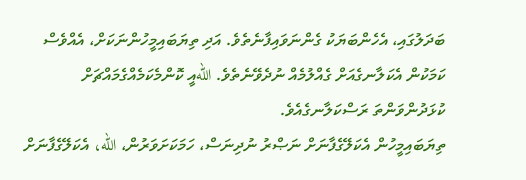ބަދަލުގައި، އެހެންބަޔަކު ގެންނަވައިފާނެތެވެ. އަދި ތިޔަބައިމީހުންނަކަށް، އެއްވެސް ކަމަކުން އެކަލާނގެއަށް ގެއްލުމެއް ނުދެވޭނެތެވެ. اللهއީ ކޮންމެކަމެއްގެމައްޗަށް ކުޅަދުންވަންތަ ރަސްކަލާނގެއެވެ.
ތިޔަބައިމީހުން އެކަލޭގެފާނަށް ނަޞްރު ނުދިނަސް، ހަމަކަށަވަރުން، الله، އެކަލޭގެފާނަށް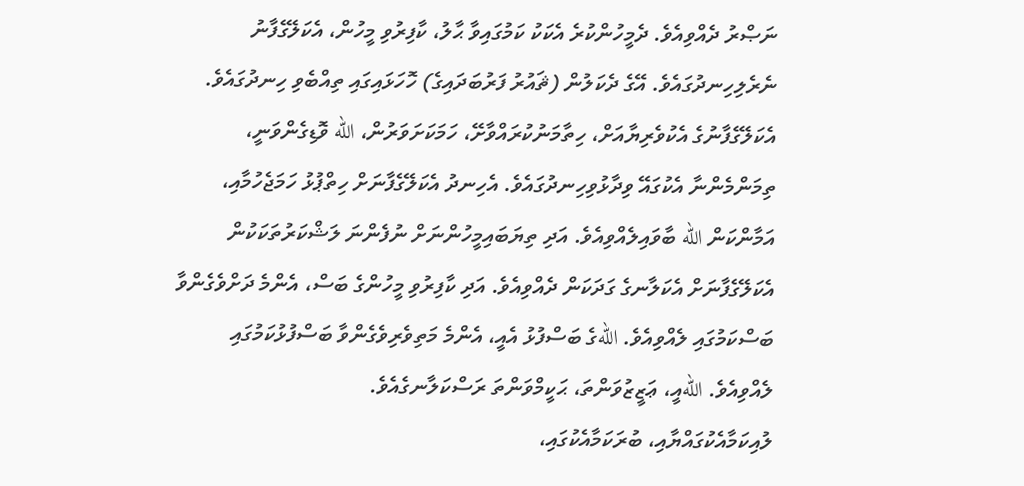ނަޞްރު ދެއްވިއެވެ. ދެމީހުންކުރެ އެކަކު ކަމުގައިވާ ޙާލު، ކާފިރުވި މީހުން، އެކަލޭގެފާނު ނެރެލިހިނދުގައެވެ. އޭގެ ދެކަލުން (ޘައުރު ފަރުބަދައިގެ) ހޮހަޅައިގައި ތިއްބެވި ހިނދުގައެވެ. އެކަލޭގެފާނުގެ އެކުވެރިޔާއަށް، ހިތާމަނުކުރައްވާށޭ، ހަމަކަށަވަރުން، الله ވޮޑިގެންވަނީ، ތިމަންމެންނާ އެކުގައޭ ވިދާޅުވިހިނދުގައެވެ. އެހިނދު އެކަލޭގެފާނަށް ހިތްޕުޅު ހަމަޖެހުމާއި، އަމާންކަން الله ބާވައިލެއްވިއެވެ. އަދި ތިޔަބައިމީހުންނަށް ނުފެންނަ ލަޝްކަރުތަކަކުން އެކަލޭގެފާނަށް އެކަލާނގެ ގަދަކަން ދެއްވިއެވެ. އަދި ކާފިރުވި މީހުންގެ ބަސް، އެންމެ ދަށްވެގެންވާ ބަސްކަމުގައި ލެއްވިއެވެ. اللهގެ ބަސްފުޅު އެއީ، އެންމެ މަތިވެރިވެގެންވާ ބަސްފުޅުކަމުގައި ލެއްވިއެވެ. اللهއީ، ޢަޒީޒުވަންތަ، ޙަކީމްވަންތަ ރަސްކަލާނގެއެވެ.
ލުއިކަމާއެކުގައްޔާއި، ބުރަކަމާއެކުގައި،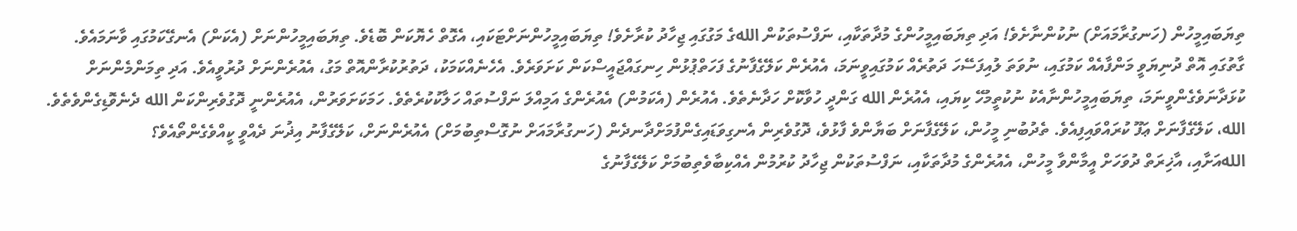ތިޔަބައިމީހުން (ހަނގުރާމައަށް) ނުކުންނާށެވެ! އަދި ތިޔަބައިމީހުންގެ މުދާތަކާއި، ނަފްސުތަކުން اللهގެ މަގުގައި ޖިހާދު ކުރާށެވެ! ތިޔަބައިމީހުންނަށްޓަކައި، އެގޮތް ހެޔޮކަން ބޮޑެވެ. ތިޔަބައިމީހުންނަށް (އެކަން) އެނގޭކަމުގައި ވާނަމައެވެ.
ގާތުގައި އޮތް ދުނިޔަވީ މަންފާއެއް ކަމުގައި، ނުވަތަ ލުއިފަސޭހަ ދަތުރެއް ކަމުގައިވީނަމަ، އެއުރެން ކަލޭގެފާނުގެ ފަހަތްޕުޅުން ހިނގައްޖައީސްކަން ކަށަވަރެވެ. އެހެނެއްކަމަކު، ދަތުރުކުރާންއޮތް މަގު، އެއުރެންނަށް ދުރުވީއެވެ. އަދި ތިމަންމެންނަށް ކުޅަދާނަވެގެންވީނަމަ، ތިޔަބައިމީހުންނާއެކު ނުކުތީމުހޭ ކިޔައި، އެއުރެން الله ގަންދީ ހުވާކޮށް ހަދާނެތެވެ. އެއުރެން (އެކަމުން) އެއުރެންގެ އަމިއްލަ ނަފްސުތައް ހަލާކުކުރެތެވެ. ހަމަކަށަވަރުން، އެއުރެންނީ ދޮގުވެރިންކަން الله ދެނެވޮޑިގެންވެތެވެ.
الله، ކަލޭގެފާނަށް ޢަފޫ ކުރައްވައިފިއެވެ. ތެދުބުނި މީހުން، ކަލޭގެފާނަށް ބަޔާންވެ ފާޅުވެ، ދޮގުވެރިން އެނގިވަޑައިގެންފުމަށްދާނދެން (ހަނގުރާމައަށް ނުގޮސްތިބުމަށް) އެއުރެންނަށް، ކަލޭގެފާނު އިޛުނަ ދެއްވީ ކީއްވެގެންތޯއެވެ؟
اللهއަށާއި، އާޚިރަތް ދުވަހަށް އީމާންވާ މީހުން، އެއުރެންގެ މުދާތަކާއި، ނަފްސުތަކުން ޖިހާދު ކުރުމުން އެއްކިބާވެތިބުމަށް ކަލޭގެފާނުގެ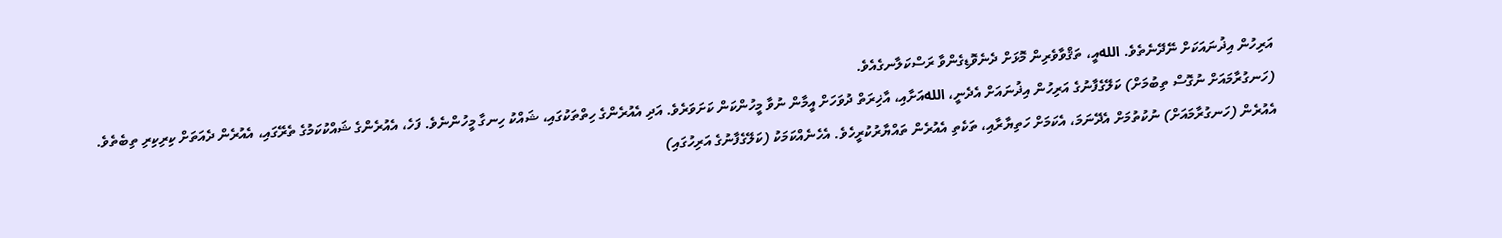އަރިހުން އިޛުނައަކަށް ނޭދޭނެތެވެ. اللهއީ، ތަޤްވާވެރިން މޮޅަށް ދެނެވޮޑިގެންވާ ރަސްކަލާނގެއެވެ.
(ހަނގުރާމައަށް ނުގޮސް ތިބުމަށް) ކަލޭގެފާނުގެ އަރިހުން އިޛުނައަށް އެދެނީ، اللهއަށާއި، އާޚިރަތް ދުވަހަށް އީމާން ނުވާ މީހުންކަން ކަށަވަރެވެ. އަދި އެއުރެންގެ ހިތްތަކުގައި، ޝައްކު ހިނގާ މީހުންނެވެ. ފަހެ، އެއުރެންގެ ޝައްކުކަމުގެ ތެރޭގައި، އެއުރެން ދެއަތަށް ކިރިކިރި ތިބެތެވެ.
އެއުރެން (ހަނގުރާމައަށް) ނުކުތުމަށް އެދޭނަމަ، އެކަމަށް ހަތިޔާރާއި، ތަކެތި އެއުރެން ތައްޔާރުކުރީހެވެ. އެހެނެއްކަމަކު (ކަލޭގެފާނުގެ އަރިހުގައި)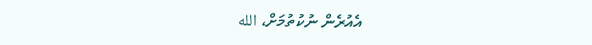އެއުރެން ނުކުތުމަށް، الله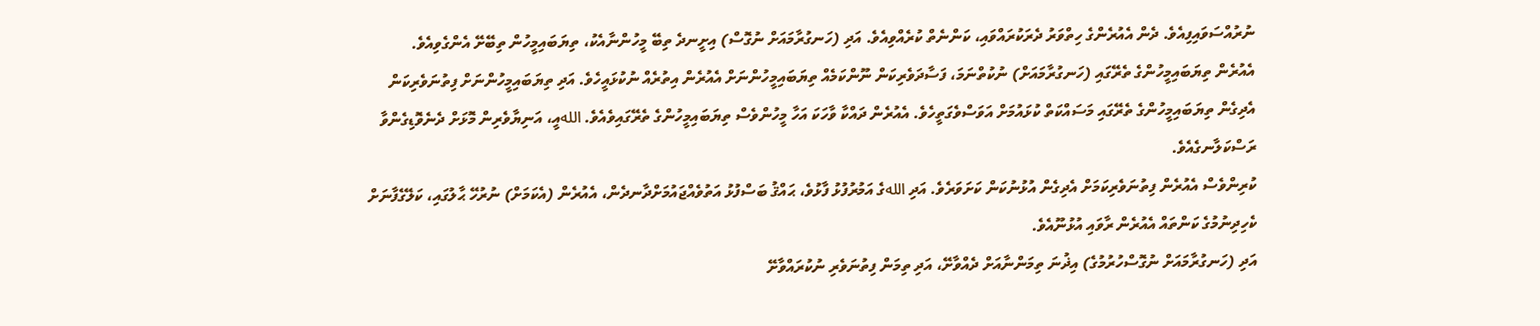ނުރުއްސަވައިފިއެވެ. ދެން އެއުރެންގެ ހިތްވަރު ދެރަކުރައްވައި، ކަންނެތް ކުރެއްވިއެވެ. އަދި (ހަނގުރާމައަށް ނުގޮސް) އިށީނދެ ތިބޭ މީހުންނާއެކު، ތިޔަބައިމީހުން ތިބޭށޭ އެންގެވިއެވެ.
އެއުރެން ތިޔަބައިމީހުންގެ ތެރޭގައި (ހަނގުރާމައަށް) ނުކުތްނަމަ، ފަސާދަވެރިކަން ނޫންކަމެއް ތިޔަބައިމީހުންނަށް އެއުރެން އިތުރެއް ނުކުޅައީހެވެ. އަދި ތިޔަބައިމީހުންނަށް ފިތުނަވެރިކަން އެދިގެން ތިޔަބައިމީހުންގެ ތެރޭގައި މަސައްކަތް ކުޅައުމަށް އަވަސްވެގަތީހެވެ. އެއުރެން ދައްކާ ވާހަކަ އަހާ މީހުންވެސް ތިޔަބައިމީހުންގެ ތެރޭގައިވެއެވެ. اللهއީ، އަނިޔާވެރިން މޮޅަށް ދެނެވޮޑިގެންވާ ރަސްކަލާނގެއެވެ.
ކުރިންވެސް އެއުރެން ފިތުނަވެރިކަމަށް އެދިގެން އުޅުނުކަން ކަށަވަރެވެ. އަދި اللهގެ އަމުރުފުޅު ފާޅުވެ، ޙައްޤު ބަސްފުޅު އަތުވެއްޖައުމަށްދާނދެން، އެއުރެން (އެކަމަށް) ނުރުހޭ ޙާލުގައި، ކަލޭގެފާނަށް ކެހިދިނުމުގެ ކަންތައް އެއުރެން ރާވައި އުޅުނޫއެވެ.
އަދި (ހަނގުރާމައަށް ނުގޮސްހުރުމުގެ) އިޛުނަ ތިމަންނާއަށް ދެއްވާށޭ، އަދި ތިމަން ފިތުނަވެރި ނުކުރައްވާށޭ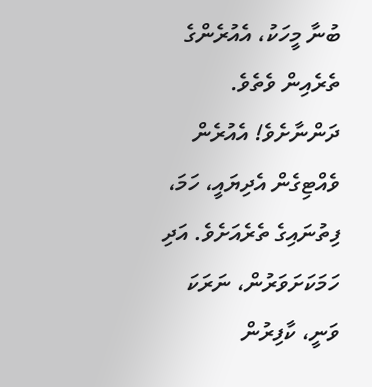ބުނާ މީހަކު، އެއުރެންގެ ތެރެއިން ވެތެވެ. ދަންނާށެވެ! އެއުރެން ވެއްޓިގެން އެދިޔައީ، ހަމަ، ފިތުނައިގެ ތެރެއަށެވެ. އަދި ހަމަކަށަވަރުން، ނަރަކަ ވަނީ، ކާފިރުން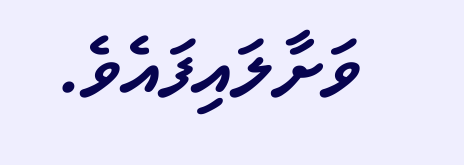ވަށާލައިފައެވެ.